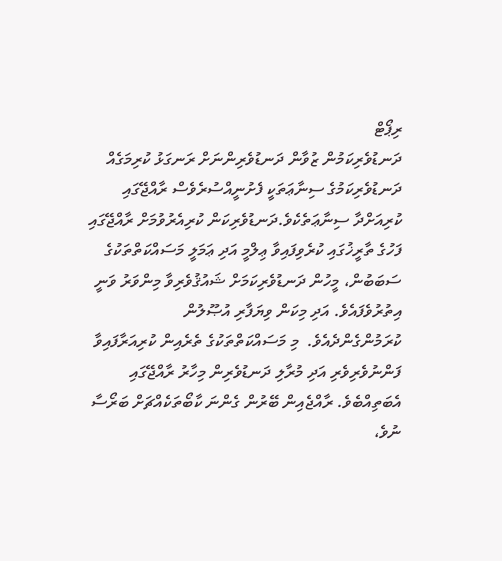ރިޕޯޓް
ދަނޑުވެރިކަމުން ޒުވާން ދަނޑުވެރިންނަށް ރަނގަޅު ކުރިމަގެއް
ދަނޑުވެރިކަމުގެ ސިނާޢަތަކީ ފެށުނީއްސުރެވެސް ރާއްޖޭގައި ކުރިއަށްދާ ސިނާޢަތެކެވެ.ދަނޑުވެރިކަން ކުރިއެރުވުމަށް ރާއްޖޭގައި ފަހުގެ ތާރީޚުގައި ކުރެވިފައިވާ ޢިލްމީ އަދި ޢަމަލީ މަސައްކަތްތަކުގެ ސަބަބުން، މީހުން ދަނޑުވެރިކަމަށް ޝައުޤުވެރިވާ މިންވަރު ވަނީ އިތުރުވެފައެވެ. އަދި މިކަން ވިޔަފާރި އުޞޫލުން ކުރަމުންގެންދެއެވެ.  މި މަސައްކަތްތަކުގެ ތެރެއިން ކުރިއަރާފައިވާ ފަންނުވެރިވެރި އަދި މުރާލި ދަނޑުވެރިން މިހާރު ރާއްޖޭގައި އެބަތިއްބެވެ. ރާއްޖެއިން ބޭރުން ގެންނަ ކާބޯތަކެއްޗަށް ބަރޯސާ ނުވެ،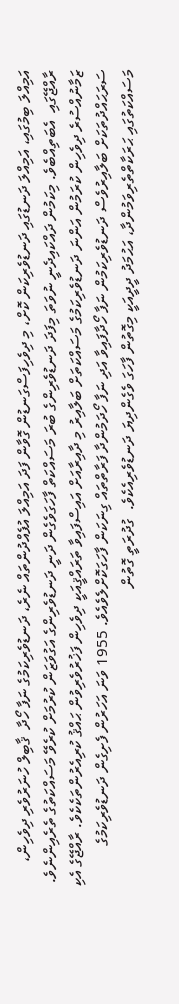އަމިއްލަ ބިމުގައި، އަމިއްލަ ދަނޑުގައި ދަނޑުވެރިކަން ކޮށް، މި ދިވެހިފަސްގަނޑުން ގޮވާން ފަދަ އަމިއްލަ އުފެއްދުންތައް ނެރެ، ދަނޑުވެރިކަމުގެ ނަފާ ހޯދާ  ޤާބިލް ހުނަރުވެރި ދިވެހިން، ރާއްޖޭގައި  އެބަތިއްބެވެ. މިކަމުން ދައްކައިދެނީ ނުވަތަ މިފަދަ ދަނޑުވެރިންގެ ބުރަ މަސައްކަތް ފާހަގަވެގެން ދަނީ ދަނޑުވެރިންގެ އަގުވަޒަން ކުރުމަށް ކުރެވޭ މަސައްކަތުގެ ތެރެއިންނެވެ. ޒަމާނުއްސުރެ ދިވެހިން ކުރަމުން އަންނަ ދަނޑުވެރިކަމުގެ މަސައްކަތަށް ބަލާއިރު މި ދާއިރާއަށް އައިސްފައިވާ ތަރައްޤީއަކީ ދިވެހިން ފަޚުރުވެރިވުން ޙައްޤު ކުރިއެރުންތަކެކެވެ. ރާއްޖޭގެ އެކި ސަރަޙައްދުތަކަށް ބަލާއިރުވެސް ދަނޑުވެރިކަމުން ނަފާ ހޯދާފައިވާ އަދި ނަފާ ހޯދަމުންދާ ފަރާތްތައް ގިނަކަން ފާހަގަކޮށްލެވެއެވެ. 1955 ވަނަ އަހަރުން ފެށިގެން ދަނޑުވެރިކަމުގެ މަސައްކަތުގައި ޙަރަކާތްތެރިވަމުންދާ، އަޙުމަދު ދީދީއަކީ މިގޮތުން ފާހަގަ ވެގެންދިޔަ ދަނޑުވެރިއެކެވެ.  ގުދުރަތީ ގޮތުން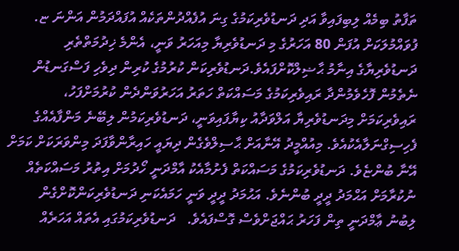ތަފާތު ބިމެއް ލިބިފައިވާ އަދި ދަނޑުވެރިކަމުގެ ގިނަ އުފެއްދުންތަކެއް އުފައްދަމުން އަންނަ ޏ. ފުވައްމުލަކަށް އުފަން 80 އަހަރުގެ މި ދަނޑުވެރިޔާ މިއަހަރު ވަނީ، އެންމެ ޚިދުމަތްތެރި ދަނޑުވެރިޔާގެ އިނާމު ޙާޟިލްކޮށްފައެވެ.ދަނޑުވެރިކަން ކުރުމުގެ ކުރިން ދިވެހި ފަސްގަނޑުން ނެތެމުން ފޮހެވެމުންދާ ރައިވެރިކަމުގެ މަސައްކަތް ހަތަރު އަހަރުވަންދެން ކުރުމަށްފަހު، ރައިވެރިކަމަށް މިދަނޑުވެރިޔާ އަލްވަދާއު ކިޔާފައިވަނީ، ދަނޑުވެރިކަމުން ލިބޭނެ މަންފާއެއްގެ ފެހިސިގްނަލާއެކުއެވެ. މިއުއްމީދު އޭނާއަށް ޙާސިލްވެގެން ދިޔައީ ހައިރާންވާފަދަ މިންވަރަކަށް ކަމަށް އޭނާ ބުންޏެވެ. ދަނޑުވެރިކަމުގެ މަސައްކަތް ފެށުމާއެކު އާމްދަނީ ހޯދުމަށް އިތުރު މަސައްކަތެއް ނުކުރާމަށް އަޙްމަދު ދީދީ ބުންނެވެ. އަޙުމަދު ދީދީ ވަނީ ހަމައެކަނި ދަނޑުވެރިކަންކޮށްގެން ލިބުނު ޢާމްދަނީ ތިން ފަހަރު ޙައްޖަށްވެސް ގޮސްފައެވެ.   ދަނޑުވެރިކަމުގައި އެތައް އަހަރެއް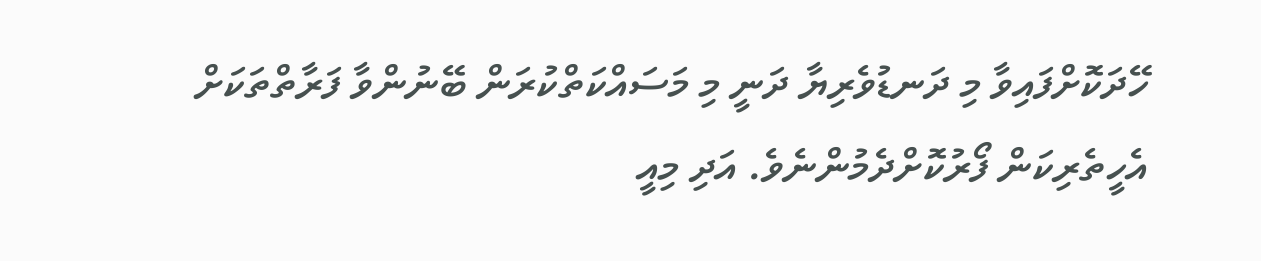ހޭދަކޮށްފައިވާ މި ދަނޑުވެރިޔާ ދަނީ މި މަސައްކަތްކުރަން ބޭނުންވާ ފަރާތްތަކަށް އެހީތެރިކަން ފޯރުކޮށްދެމުންނެވެ. އަދި މިއީ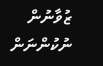ޒުވާނުން ނުކުންނަން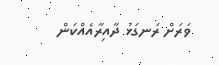ވަރަށް ރަނގަޅު ދާއިރާއެއްކަން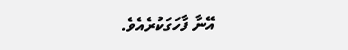އޭނާ ފާހަގަކުރެއެވެ.